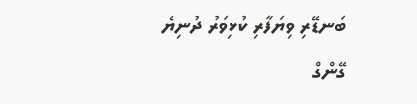ބަނޑޭރި ވިޔަފާރި ކުޅިވަރު ދުނިޔެ
ގޭންގް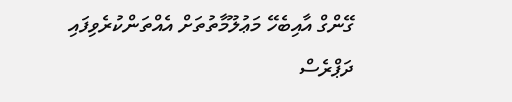ގޭންގް އާއިބެހޭ މަޢުލޫމާތުތަށް އެއްތަންކުރެވިފައި
ދަޕްރެސް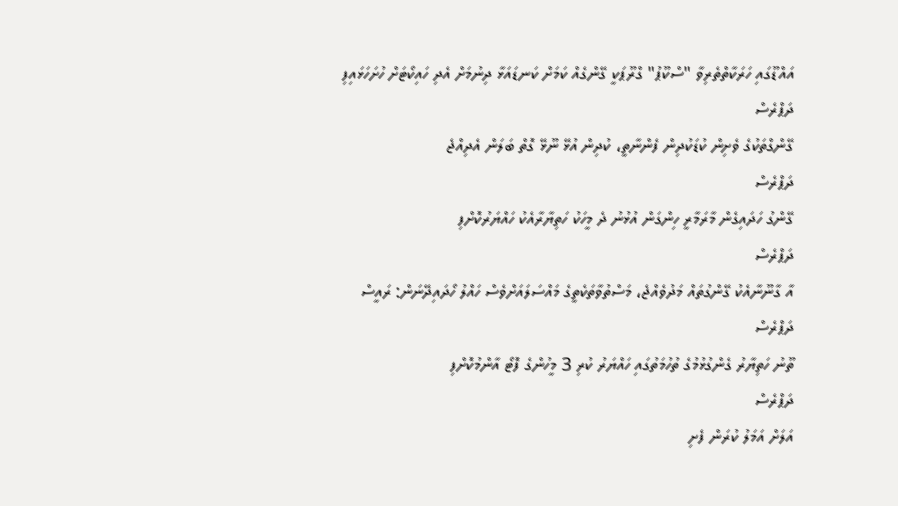އައްޑޫގައި ހަރަކާތްތެރިވާ "ސްކޫޕު" ގްރޫޕަކީ ގޭންގެއް ކަމަށް ކަނޑައަޅާ ދިނުމަށް އެދި ހައިކޯޓަށް ހުށަހަޅައިފި
ދަޕްރެސް
ގޭންގްތަކުގެ ވެށިން ކުޑަކުދިން ފެންނާތީ، ކުދިން އުޅޭ ނޫޅޭ ގޮތް ބަލަން އެދިއްޖެ
ދަޕްރެސް
ގޭންގު ހަދައިގެން މާރަމާރީ ހިންގަން އުޅުނު ދެ މީހަކު ހަތިޔާރާއެކު ހައްޔަރުކޮށްފި
ދަޕްރެސް
އާ ގާނޫނާއެކު ގޭންގުތައް މަދުވެއްޖެ، މަސްތުވާތަކެތީގެ މައްސަލައަށްވެސް ހައްލު ހޯދައިދޭނަން: ރައީސް
ދަޕްރެސް
ތޫނު ހަތިޔާރު ގެންގުޅުމުގެ ތުހުމަތުގައި ހައްޔަރު ކުރި 3 މީހުންގެ ފޮޓޯ އާންމުކޮށްފި
ދަޕްރެސް
އަލަށް އަމަލު ކުރަން ފެށި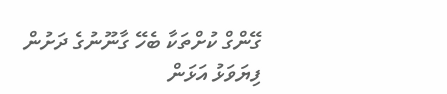ގޭންގް ކުށްތަކާ ބެހޭ ގާނޫނުގެ ދަށުން ފިޔަވަޅު އަޅަން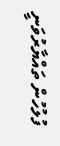ފުލުހުން ތައްޔާރުވަނީ